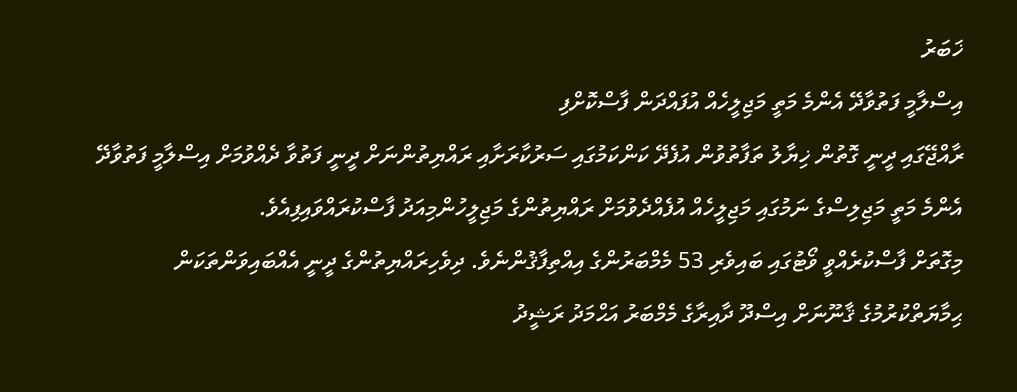ޚަބަރު
އިސްލާމީ ފަތުވާދޭ އެންމެ މަތީ މަޖިލީހެއް އުފައްދަން ފާސްކޮށްފި
ރާއްޖޭގައި ދީނީ ގޮތުން ޚިޔާލު ތަފާތުވުން އުފެދޭ ކަންކަމުގައި ސަރުކާރަށާއި ރައްޔިތުންނަށް ދީނީ ފަތުވާ ދެއްވުމަށް އިސްލާމީ ފަތުވާދޭ އެންމެ މަތީ މަޖިލިސްގެ ނަމުގައި މަޖިލީހެއް އުފެއްދެވުމަށް ރައްޔިތުންގެ މަޖިލީހުންމިއަދު ފާސްކުރައްވައިފިއެވެ.
މިގޮތަށް ފާސްކުރެއްވީ ވޯޓުގައި ބައިވެރި 53 މެމްބަރުންގެ އިއްތިފާޤުންނެވެ. ދިވެހިރައްޔިތުންގެ ދީނީ އެއްބައިވަންތަކަން ޙިމާޔަތްކުރުމުގެ ޤާނޫނަށް އިސްދޫ ދާއިރާގެ މެމްބަރު އަޙްމަދު ރަޝީދު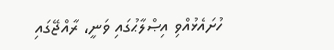ހުށައެޅުއްވި އިޞްލާޙުގައި ވަނީ، ރާއްޖޭގައި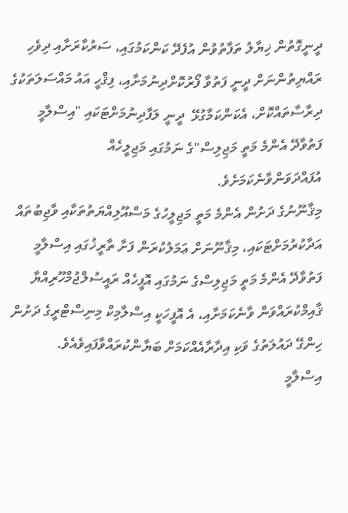ދީނީގޮތުން ޚިޔާލު ތަފާތުވުން އުފެދޭ ކަންކަމުގައި، ސަރުކާރަށާއި ދިވެހި ރައްޔިތުންނަށް ދީނީ ފަތުވާ ފޯރުކޮށްދިނުމަށާއި، ފިޤްހީ އައު މައްސަލަތަކުގެ ދިރާސާތައްކޮށް، އެކަންކަމާގުޅޭ  ދީނީ ލަފާދިނުމަށްޓަކައި "އިސްލާމީ ފަތުވާދޭ އެންމެ މަތީ މަޖިލިސް"ގެ ނަމުގައި މަޖިލީހެއް އުފައްދަވަންވާނެކަމަށެވެ.
މިޤާނޫނުގެ ދަށުން އެންމެ މަތީ މަޖިލީހުގެ މަސްއޫލިއްޔަތުތަކާއި ވާޖިބުތައް އަދާކުރުމަށްޓަކައި، މިޤާނޫނަށް ޢަމަލުކުރަން ފަށާ ތާރީޚުގައި އިސްލާމީ ފަތުވާދޭ އެންމެ މަތީ މަޖިލިސްގެ ނަމުގައި އޮފީހެއް ރައީސުލްޖުމްހޫރިއްޔާ ޤާއިމްކުރައްވަން ވާނެކަމަށާއި، އެ އޮފީހަކީ އިސްލާމިކް މިނިސްޓްރީގެ ދަށުން ހިންގޭ ދައުލަތުގެ ވަކި އިދާރާއެއްކަމަށް ބަޔާންކުރައްވާފައިވެއެވެ.
އިސްލާމީ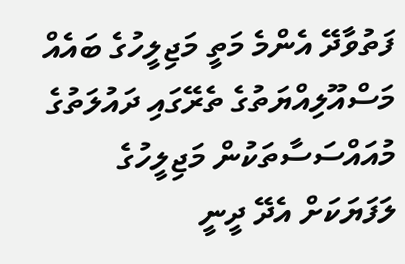ފަތުވާދޭ އެންމެ މަތީ މަޖިލީހުގެ ބައެއް މަސްއޫލިއްޔަތުގެ ތެރޭގައި ދައުލަތުގެ މުއައްސަސާތަކުން މަޖިލީހުގެ ލަފަޔަކަށް އެދޭ ދީނީ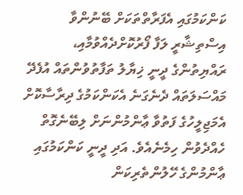ކަންކަމުގައި އެފަރާތްތަކަށް ބޭނުންވާ އިސްތިޝާރީ ލަފާ ފޯރުކޮށްދެއްވުމާއި، ރައްޔިތުންގެ ދީނީ ޚިޔާލު ތަފާތުވުންތައް އުފެދޭ މައްސަލަތައް ދެނެގަނެ އެކަންކަމުގެ ދިރާސާކޮށް އެމަޖިލީހުގެ ފަތުވާ ޢާންމުންނަށް ލިބޭނެގޮތް ހެއްދެވުން ހިމެނެއެވެ. އަދި ދީނީ ކަންކަމުގައި ޢާންމުންގެ ހޭލުންތެރިކަން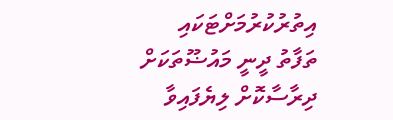އިތުރުކުރުމަށްޓަކައި ތަފާތު ދީނީ މައުޟޫތަކަށް ދިރާސާކޮށް ލިޔެފައިވާ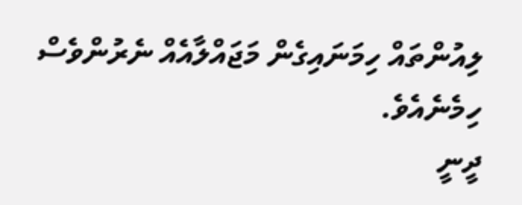ލިއުންތައް ހިމަނައިގެން މަޖައްލާއެއް ނެރުންވެސް ހިމެނެއެވެ.
ދީނީ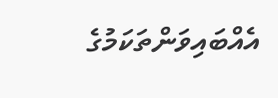އެއްބައިވަންތަކަމުގެ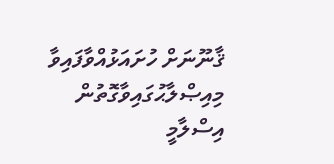ޤާނޫނަށް ހުށައަޅުއްވާފައިވާ މިއިޞްލާޙުގައިވާގޮތުން އިސްލާމީ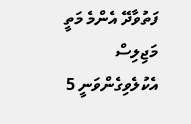ފަތުވާދޭ އެންމެ މަތީ މަޖިލިސް އެކުލެވިގެންވަނީ 5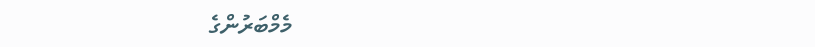މެމްބަރުންގެ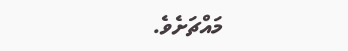މައްޗަށެވެ.